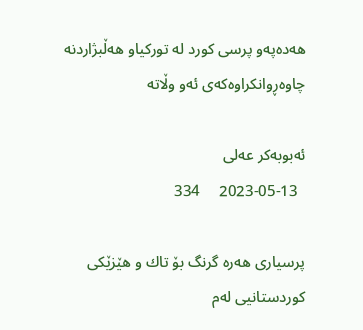ھەدەپەو پرسی کورد لە تورکیاو ھەڵبژاردنە چاوەڕوانکراوەکەی ئەو وڵاتە

ئه‌بوبه‌كر عەلی
  2023-05-13     334

پرسیاری ھەرە گرنگ بۆ تاك و ھێزێکی کوردستانیی لەم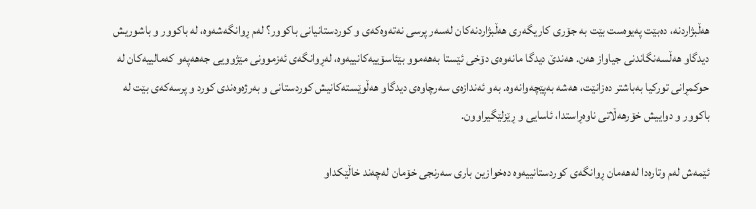ھەڵبژاردنە، دەبێت پەیوەست بێت بە جۆری کاریگەری ھەڵبژاردنەکان لەسەر پرسی نەتەوەکەی و کوردستانیانی باکوور؟ لەم ڕوانگەشەوە، لە باکوور و باشوریش دیدگاو ھەڵسەنگاندنی جیاواز ھەن. ھەندێ دیدگا مانەوەی دۆخی ئێستا بەھەموو بێئاسۆییەکانییەوە، لەڕوانگەی ئەزموونی مێژوویی جەھەپەو کەمالییەکان لە حوکمڕانی تورکیا بەباشتر دەزانێت، ھەشە بەپێچەوانەوە. بەو ئەندازەی سەرچاوەی دیدگاو ھەڵوێستەکانیش کوردستانی و بەرژەوەندی کورد و پرسەکەی بێت لە باکوور و دواییش خۆرھەڵاتی ناوەڕاستدا، ئاسایی و ڕێزلێگیراوون.

ئێمەش لەم وتارەدا لەھەمان ڕوانگەی کوردستانییەوە دەخوازین باری سەرنجی خۆمان لەچەند خاڵێکداو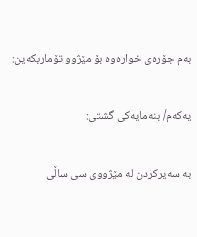بەم جۆرەی خوارەوە بۆ مێژوو تۆماربکەین:

یەکەم/ بنەمایەکی گشتی:

بە سەیرکردن لە مێژووی سی ساڵی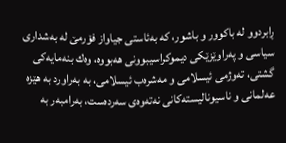ڕابردوو لە باکوور و باشور، کە بەئاستی جیاواز فۆرمێ لە بەشداری سیاسی و پەراوێزێکی دیموکراسیبوونی ھەبووە، وەك بنەمایەکی گشتی، تەوژمی ئیسلامی و مەشرەب ئیسلامی، بە بەراورد بە ھێزە عەلمانی و ناسیونالیستەکانی نەتەوەی سەردەست، بەرامبەر بە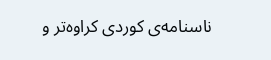ناسنامەی کوردی کراوەتر و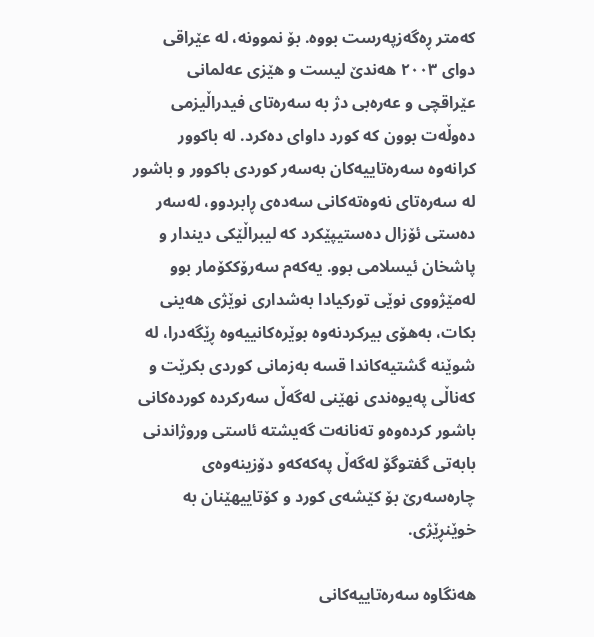کەمتر ڕەگەزپەرست بووە. بۆ نموونە، لە عێراقی دوای ۲٠٠۳ ھەندێ لیست و ھێزی عەلمانی عێراقچی و عەرەبی دژ بە سەرەتای فیدراڵیزمی دەوڵەت بوون کە کورد داوای دەکرد. لە باکوور کرانەوە سەرەتاییەکان بەسەر کوردی باکوور و باشور لە سەرەتای نەوەتەکانی سەدەی ڕابردوو، لەسەر دەستی ئۆزال دەستیپێکرد کە لیبراڵێکی دیندار و پاشخان ئیسلامی بوو. یەکەم سەرۆککۆمار بوو لەمێژووی نوێی تورکیادا بەشداری نوێژی ھەینی بکات، بەھۆی بیرکردنەوە بوێرەکانییەوە ڕێگەدرا، لە شوێنە گشتیەکاندا قسە بەزمانی کوردی بکرێت و کەناڵی پەیوەندی نھێنی لەگەڵ سەرکردە کوردەکانی باشور کردەوەو تەنانەت گەیشتە ئاستی وروژاندنی بابەتی گفتوگۆ لەگەڵ پەکەکەو دۆزینەوەی چارەسەرێ بۆ کێشەی کورد و کۆتاییھێنان بە خوێنڕێژی.

ھەنگاوە سەرەتاییەکانی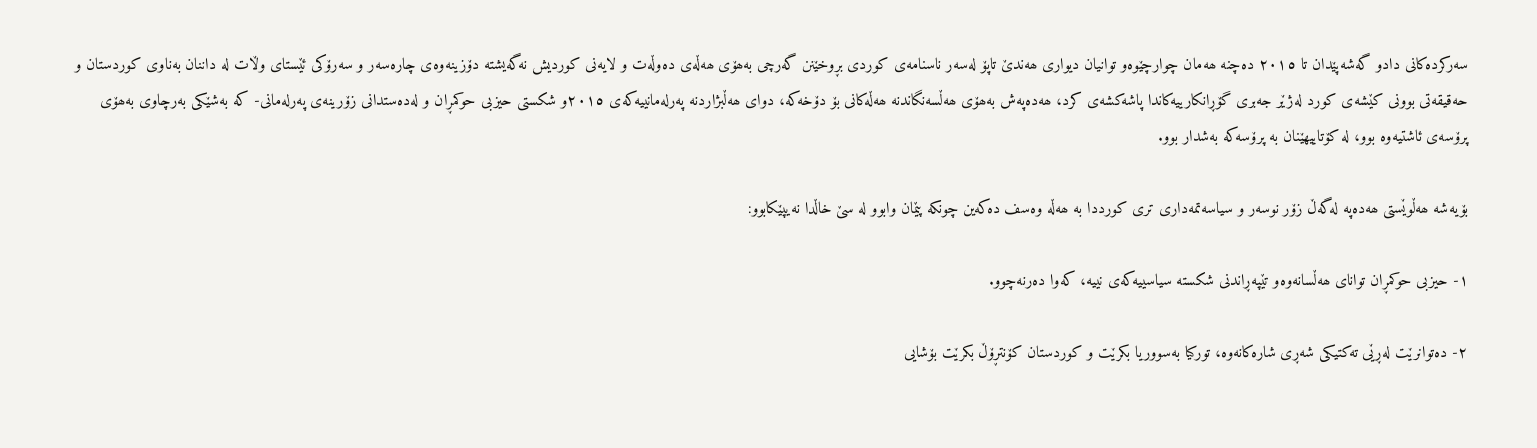سەرکردەکانی دادو گەشەپێدان تا ٢٠١٥ دەچنە ھەمان چوارچێوەو توانیان دیواری ھەندێ تاپۆ لەسەر ناسنامەی کوردی بڕوخێنن گەرچی بەھۆی ھەڵەی دەوڵەت و لایەنی کوردیش نەگەیشتە دۆزینەوەی چارەسەر و سەرۆکی ئێستای وڵات لە داننان بەناوی کوردستان و حەقیقەتی بوونی کێشەی کورد لەژێر جەبری گۆڕانکارییەکاندا پاشەکشەی کرد، ھەدەپەش بەھۆی ھەڵسەنگاندنە ھەڵەکانی بۆ دۆخەکە، دوای ھەڵبژاردنە پەرلەمانییەکەی ٢٠١٥و شکستی حیزبی حوکمڕان و لەدەستدانی زۆرینەی پەرلەمانی- کە بەشێکی بەرچاوی بەھۆی پرۆسەی ئاشتیەوە بوو، لە کۆتاییھێنان بە پرۆسەکە بەشدار بوو.

بۆیەشە ھەڵوێستی ھەدەپە لەگەڵ زۆر نوسەر و سیاسەتمەداری تری کورددا بە ھەڵە وەسف دەکەین چونکە پێمان وابوو لە سێ خاڵدا نەیپێکابوو:

١- حیزبی حوکمڕان توانای ھەڵسانەوەو تێپەڕاندنی شکستە سیاسییەکەی نییە، کەوا دەرنەچوو.

٢- دەتوانرێت لەڕێی تەکتیکی شەڕی شارەکانەوە، تورکیا بەسووریا بکرێت و کوردستان کۆنتڕۆڵ بکرێت بۆشایی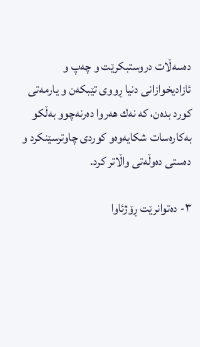دەسەڵات دروستبکرێت و چەپ و ئازادیخوازانی دنیا ڕووی تێبکەن و یارمەتی کورد بدەن، کە نەك ھەروا دەرنەچوو بەڵکو بەکارەسات شکایەوەو کوردی چاوترسێنکرد و دەستی دەوڵەتی واڵاتر کرد.

٣- دەتوانرێت ڕۆژئاوا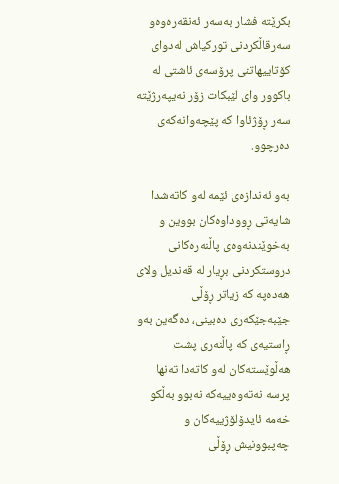بکرێتە فشار بەسەر ئەنقەرەوەو سەرقاڵکردنی تورکیاش لەدوای کۆتاییھاتنی پرۆسەی ئاشتی لە باکوور وای لێبکات زۆر نەیپەرژێتە سەر ڕۆژئاوا کە پێچەوانەکەی دەرچوو.

بەو ئەندازەی ئێمە لەو کاتەشدا شایەتی ڕووداوەکان بووین و بەخوێندنەوەی پاڵنەرەکانی دروستکردنی بڕیار لە قەندیل ولای ھەدەپە کە زیاتر ڕۆڵی جێبەجێکەری دەبینی، دەگەین بەو ڕاستیەی کە پاڵنەری پشت ھەڵوێستەکان لەو کاتەدا تەنھا پرسە نەتەوەییەکە نەبوو بەڵکو خەمە ئایدۆلۆژییەکان و چەپبوونیش ڕۆڵی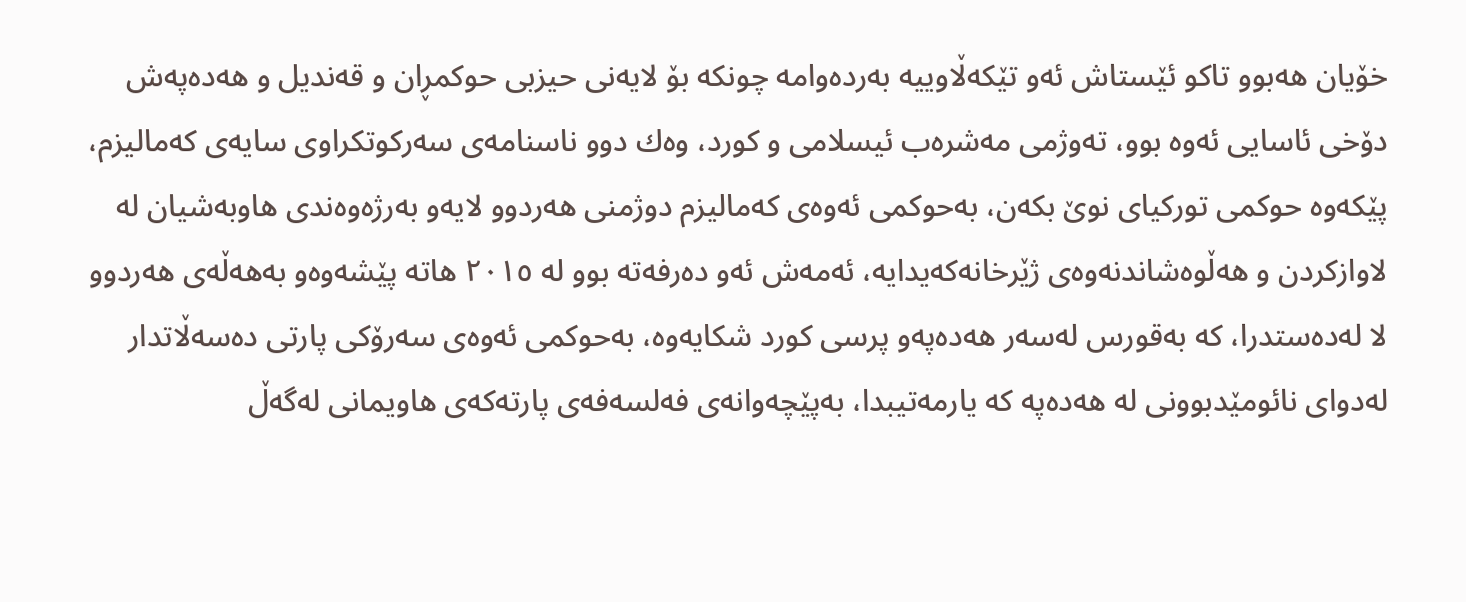خۆیان ھەبوو تاکو ئێستاش ئەو تێکەڵاوییە بەردەوامە چونکە بۆ لایەنی حیزبی حوکمڕان و قەندیل و ھەدەپەش دۆخی ئاسایی ئەوە بوو، تەوژمی مەشرەب ئیسلامی و کورد، وەك دوو ناسنامەی سەرکوتکراوی سایەی کەمالیزم، پێکەوە حوکمی تورکیای نوێ بکەن، بەحوکمی ئەوەی کەمالیزم دوژمنی ھەردوو لایەو بەرژەوەندی ھاوبەشیان لە لاوازکردن و ھەڵوەشاندنەوەی ژێرخانەکەیدایە، ئەمەش ئەو دەرفەتە بوو لە ٢٠١٥ ھاتە پێشەوەو بەھەڵەی ھەردوو لا لەدەستدرا، کە بەقورس لەسەر ھەدەپەو پرسی کورد شکایەوە، بەحوکمی ئەوەی سەرۆکی پارتی دەسەڵاتدار لەدوای نائومێدبوونی لە ھەدەپە کە یارمەتیبدا، بەپێچەوانەی فەلسەفەی پارتەکەی ھاویمانی لەگەڵ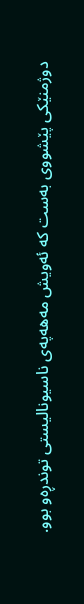دوژمنێکی پێشووی بەست کە ئەویش مەھەپەی ناسیونالیستی توندڕەو بوو.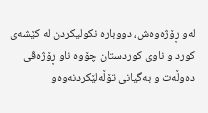لەو ڕۆژەوەش، دووبارە نکولیکردن لە کێشەی کورد و ناوی کوردستان چۆوە ناو ڕۆژەڤی دەوڵەت و بەگیانی تۆڵەلێکردنەوەو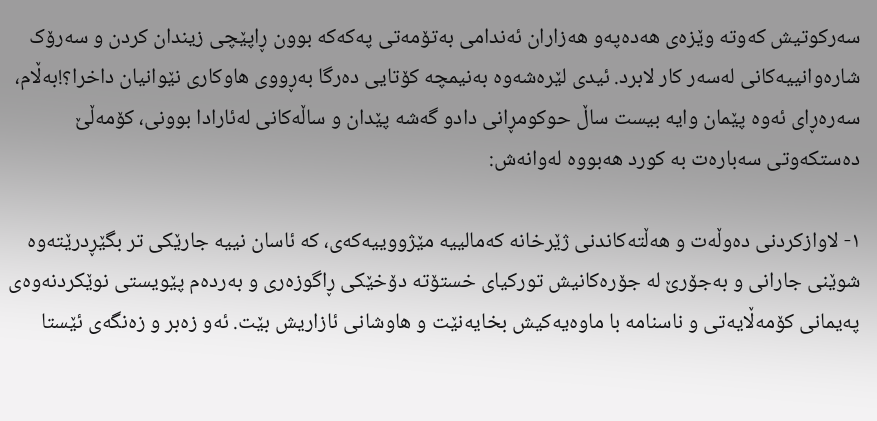سەرکوتیش کەوتە وێزەی ھەدەپەو ھەزاران ئەندامی بەتۆمەتی پەکەکە بوون ڕاپێچی زیندان کردن و سەرۆک شارەوانییەکانی لەسەر کار لابرد. ئیدی لێرەشەوە بەنیمچە کۆتایی دەرگا بەڕووی ھاوکاری نێوانیان داخرا؟!بەڵام، سەرەڕای ئەوە پێمان وایە بیست ساڵ حوکومڕانی دادو گەشە پێدان و ساڵەکانی لەئارادا بوونی، کۆمەڵێ دەستکەوتی سەبارەت بە کورد ھەبووە لەوانەش:

١- لاوازکردنی دەوڵەت و ھەڵتەکاندنی ژێرخانە کەمالییە مێژووییەکەی، کە ئاسان نییە جارێکی تر بگێڕدرێتەوە شوێنی جارانی و بەجۆرێ لە جۆرەکانیش تورکیای خستۆتە دۆخێکی ڕاگوزەری و بەردەم پێویستی نوێکردنەوەی پەیمانی کۆمەڵایەتی و ناسنامە با ماوەیەکیش بخایەنێت و ھاوشانی ئازاریش بێت. ئەو زەبر و زەنگەی ئێستا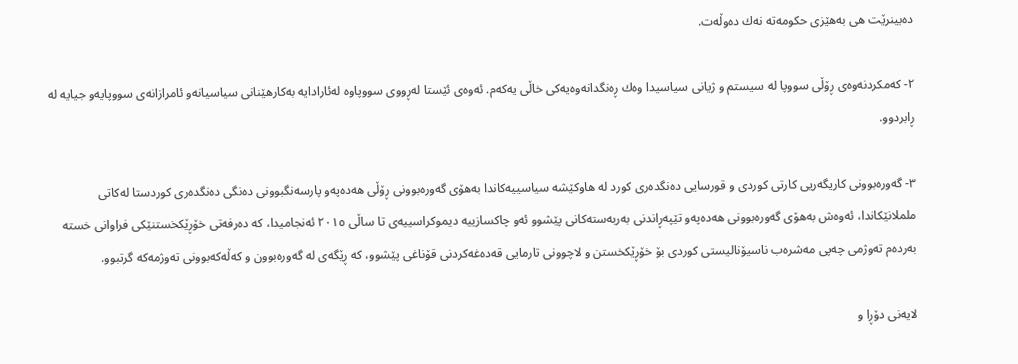دەبینرێت ھی بەھێزی حکومەتە نەك دەوڵەت.

٢- کەمکردنەوەی ڕۆڵی سووپا لە سیستم و ژیانی سیاسیدا وەك ڕەنگدانەوەیەکی خاڵی یەکەم. ئەوەی ئێستا لەڕووی سووپاوە لەئارادایە بەکارھێنانی سیاسیانەو ئامرازانەی سووپایەو جیایە لە ڕابردوو.

٣- گەورەبوونی کاریگەریی کارتی کوردی و قورسایی دەنگدەری کورد لە ھاوکێشە سیاسییەکاندا بەھۆی گەورەبوونی ڕۆڵی ھەدەپەو پارسەنگبوونی دەنگی دەنگدەری کوردستا لەکاتی ململانێکاندا، ئەوەش بەھۆی گەورەبوونی ھەدەپەو تێپەڕاندنی بەربەستەکانی پێشوو ئەو چاکسازییە دیموکراسییەی تا ساڵی ٢٠١٥ ئەنجامیدا، کە دەرفەتی خۆڕێکخستنێکی فراوانی خستە بەردەم تەوژمی چەپی مەشرەب ناسیۆنالیستی کوردی بۆ خۆڕێکخستن و لاچوونی تارمایی قەدەغەکردنی قۆناغی پێشوو، کە ڕێگەی لە گەورەبوون و کەڵەکەبوونی تەوژمەکە گرتبوو.

لایەنی دۆڕا و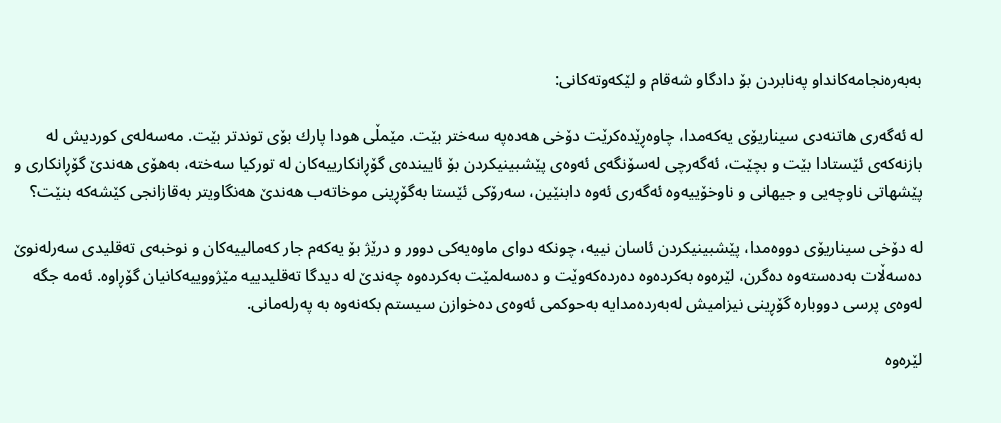بەبەرەنجامەکانداو پەنابردن بۆ دادگاو شەقام و لێکەوتەکانی:

لە ئەگەری ھاتنەدی سیناریۆی یەکەمدا، چاوەڕێدەکرێت دۆخی ھەدەپە سەختر بێت. مێمڵی ھودا پارك بۆی توندتر بێت. مەسەلەی کوردیش لە بازنەکەی ئێستادا بێت و بچێت، ئەگەرچی لەسۆنگەی ئەوەی پێشبینیکردن بۆ ئاییندەی گۆڕانکارییەکان لە تورکیا سەختە، بەھۆی ھەندێ گۆڕانکاری و پێشھاتی ناوچەیی و جیھانی و ناوخۆییەوە ئەگەری ئەوە دابنێین، سەرۆکی ئێستا بەگۆڕینی موخاتەب ھەندێ ھەنگاویتر بەقازانجی کێشەکە بنێت؟

لە دۆخی سیناریۆی دووەمدا، پێشبینیکردن ئاسان نییە، چونکە دوای ماوەیەکی دوور و درێژ بۆ یەکەم جار کەمالییەکان و نوخبەی تەقلیدی سەرلەنوێ دەسەڵات بەدەستەوە دەگرن، لێرەوە بەکردەوە دەردەکەوێت و دەسەلمێت بەکردەوە چەندێ لە دیدگا تەقلیدییە مێژووییەکانیان گۆڕاوە. ئەمە جگە لەوەی پرسی دووبارە گۆڕینی نیزامیش لەبەردەمدایە بەحوکمی ئەوەی دەخوازن سیستم بکەنەوە بە پەرلەمانی.

لێرەوە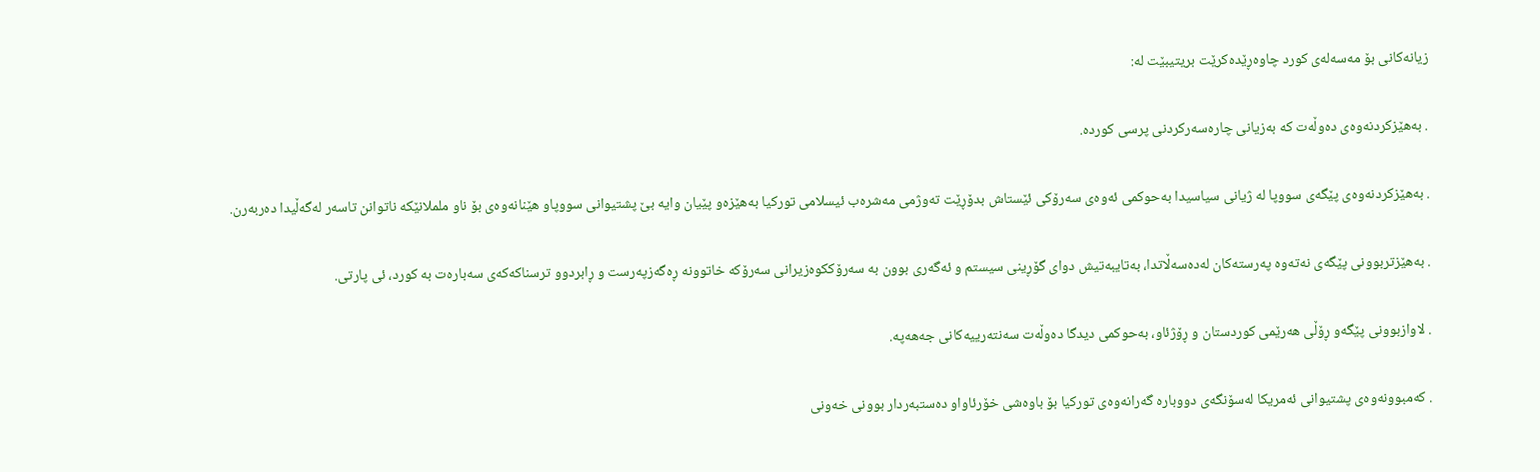زیانەکانی بۆ مەسەلەی کورد چاوەڕێدەکرێت بریتیبێت لە:

. بەھێزکردنەوەی دەوڵەت کە بەزیانی چارەسەرکردنی پرسی کوردە.

. بەھێزکردنەوەی پێگەی سووپا لە ژیانی سیاسیدا بەحوکمی ئەوەی سەرۆکی ئێستاش بدۆڕێت تەوژمی مەشرەب ئیسلامی تورکیا بەھێزەو پێیان وایە بێ پشتیوانی سووپاو ھێنانەوەی بۆ ناو ململانێکە ناتوانن تاسەر لەگەڵیدا دەربەرن.

. بەھێزتربوونی پێگەی نەتەوە پەرستەکان لەدەسەڵاتدا، بەتایبەتیش دوای گۆڕینی سیستم و ئەگەری بوون بە سەرۆککوەزیرانی سەرۆکە خاتوونە ڕەگەزپەرست و ڕابردوو ترسناکەکەی سەبارەت بە کورد، ئی پارتی.

. لاوازبوونی پێگەو ڕۆڵی ھەرێمی کوردستان و ڕۆژئاو، بەحوکمی دیدگا دەوڵەت سەنتەرییەکانی جەھەپە.

. کەمبوونەوەی پشتیوانی ئەمریکا لەسۆنگەی دووبارە گەرانەوەی تورکیا بۆ باوەشی خۆرئاواو دەستبەردار بوونی خەونی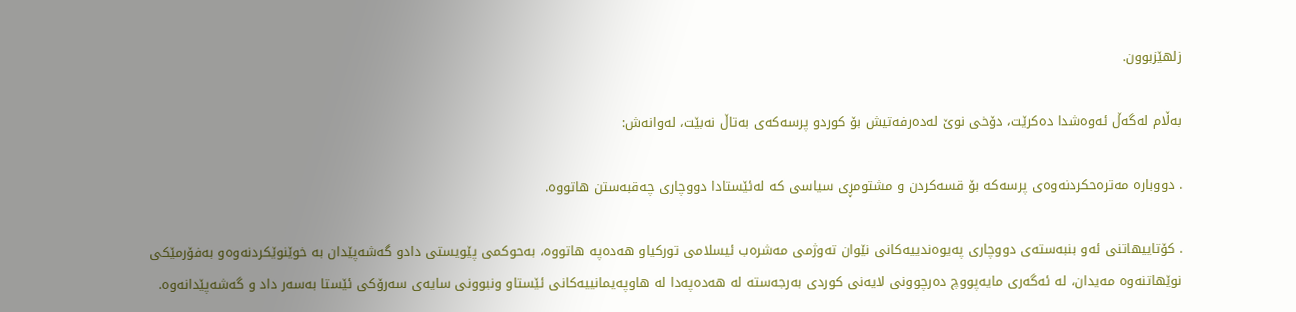زلھێزبوون.

بەڵام لەگەڵ ئەوەشدا دەکرێت، دۆخی نوێ لەدەرفەتیش بۆ کوردو پرسەکەی بەتاڵ نەبێت، لەوانەش:

. دووبارە مەترەحکردنەوەی پرسەکە بۆ قسەکردن و مشتومڕی سیاسی کە لەئێستادا دووچاری چەقبەستن ھاتووە.

. کۆتاییھاتنی ئەو بنبەستەی دووچاری پەیوەندییەکانی نێوان تەوژمی مەشرەب ئیسلامی تورکیاو ھەدەپە ھاتووە، بەحوکمی پێویستی دادو گەشەپێدان بە خوێنوێکردنەوەو بەفۆرمێکی نوێھاتنەوە مەیدان، لە ئەگەری مایەپووچ دەرچوونی لایەنی کوردی بەرجەستە لە ھەدەپەدا لە ھاوپەیمانییەکانی ئێستاو ونبوونی سایەی سەرۆکی ئێستا بەسەر داد و گەشەپێدانەوە.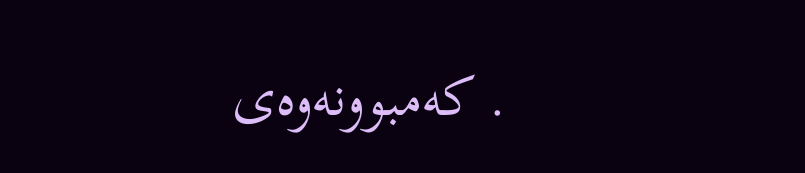. کەمبوونەوەی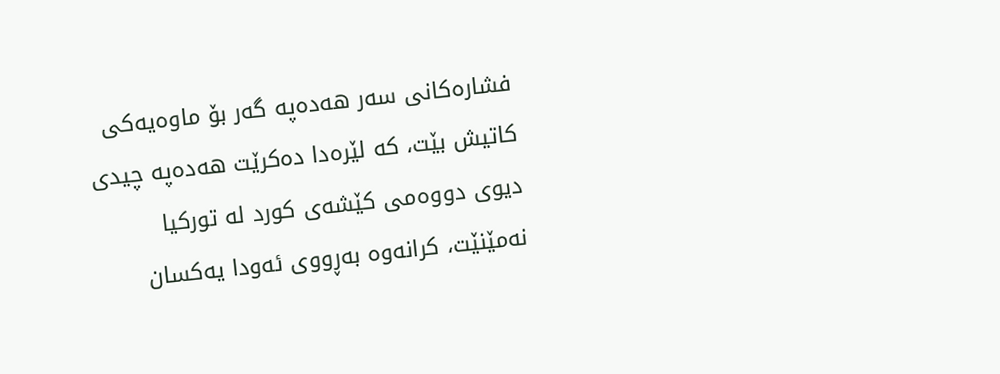فشارەکانی سەر ھەدەپە گەر بۆ ماوەیەکی کاتیش بێت، کە لێرەدا دەکرێت ھەدەپە چیدی دیوی دووەمی کێشەی کورد لە تورکیا نەمێنێت، کرانەوە بەڕووی ئەودا یەکسان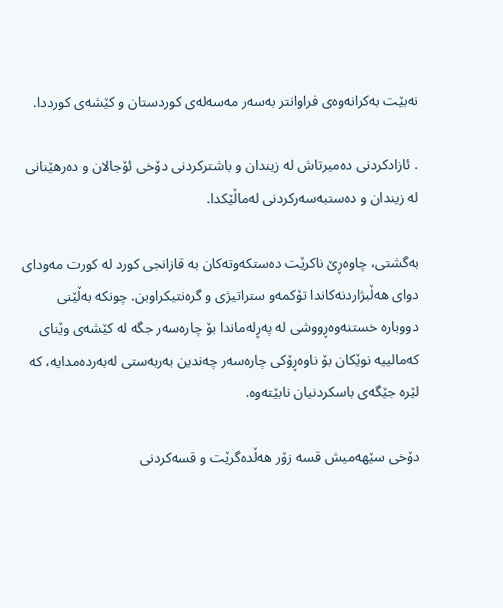نەبێت بەکرانەوەی فراوانتر بەسەر مەسەلەی کوردستان و کێشەی کورددا.

. ئازادکردنی دەمیرتاش لە زیندان و باشترکردنی دۆخی ئۆجالان و دەرھێنانی لە زیندان و دەستبەسەرکردنی لەماڵێکدا.

بەگشتی، چاوەڕێ ناکرێت دەستکەوتەکان بە قازانجی کورد لە کورت مەودای دوای ھەڵبژاردنەکاندا تۆکمەو ستراتیژی و گرەنتیکراوبن. چونکە بەڵێنی دووبارە خستنەوەڕووشی لە پەڕلەماندا بۆ چارەسەر جگە لە کێشەی وێنای کەمالییە نوێکان بۆ ناوەڕۆکی چارەسەر چەندین بەربەستی لەبەردەمدایە، کە لێرە جێگەی باسکردنیان نابێتەوە.

دۆخی سێھەمیش قسە زۆر ھەڵدەگرێت و قسەکردنی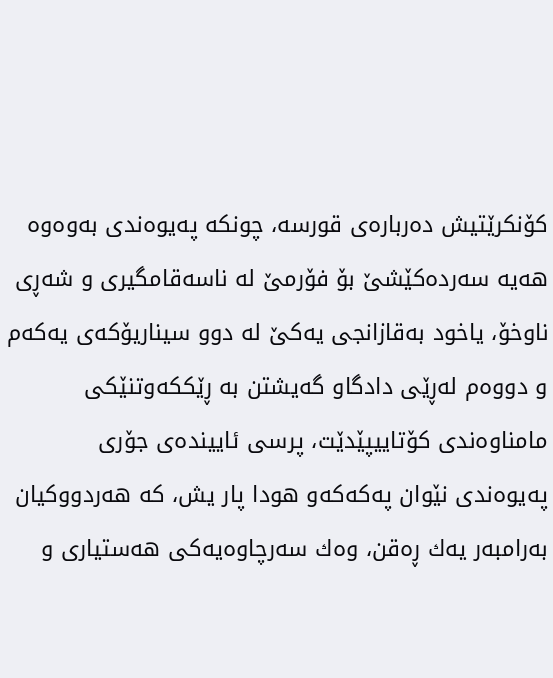کۆنکرێتیش دەربارەی قورسە، چونکە پەیوەندی بەوەوە ھەیە سەردەکێشێ بۆ فۆرمێ لە ناسەقامگیری و شەڕی ناوخۆ، یاخود بەقازانجی یەکێ لە دوو سیناریۆکەی یەکەم و دووەم لەڕێی دادگاو گەیشتن بە ڕێککەوتنێکی مامناوەندی کۆتاییپێدێت، پرسی ئاییندەی جۆری پەیوەندی نێوان پەکەکەو ھودا پار یش، کە ھەردووکیان بەرامبەر یەك ڕەقن، وەك سەرچاوەیەکی ھەستیاری و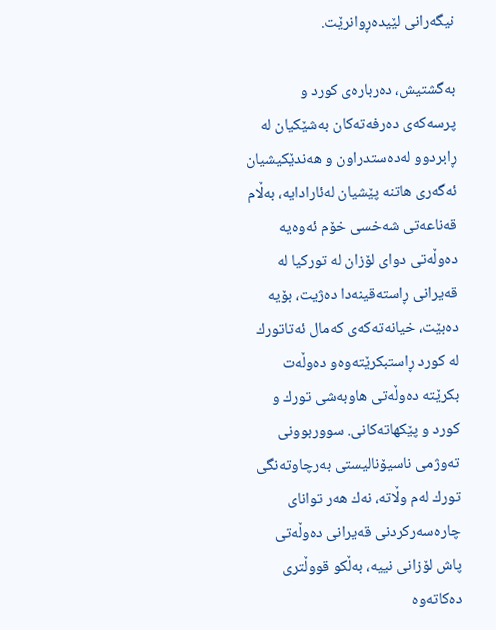نیگەرانی لێیدەڕوانرێت.

بەگشتیش، دەربارەی کورد و پرسەکەی دەرفەتەکان بەشێکیان لە ڕابردوو لەدەستدراون و ھەندێکیشیان ئەگەری ھاتنە پێشیان لەئارادایە، بەڵام قەناعەتی شەخسی خۆم ئەوەیە دەوڵەتی دوای لۆزان لە تورکیا لە قەیرانی ڕاستەقینەدا دەژیت، بۆیە دەبێت، خیانەتەکەی کەمال ئەتاتورك لە کورد ڕاستبکرێتەوەو دەوڵەت بکرێتە دەوڵەتی ھاوبەشی تورك و کورد و پێکھاتەکانی. سووربوونی تەوژمی ناسیۆنالیستی بەرچاوتەنگی تورك لەم وڵاتە، نەك ھەر توانای چارەسەرکردنی قەیرانی دەوڵەتی پاش لۆزانی نییە، بەڵکو قووڵتری دەکاتەوە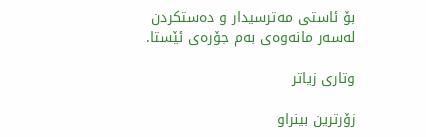بۆ ئاستی مەترسیدار و دەستکردن لەسەر مانەوەی بەم جۆرەی ئێستا.

وتاری زیاتر

زۆرترین بینراو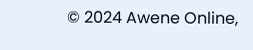© 2024 Awene Online,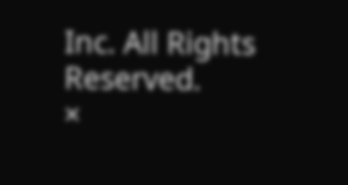Inc. All Rights Reserved.
×